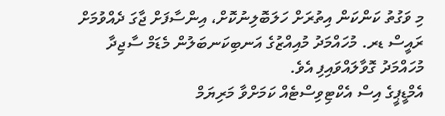މި ވަގުތު ކަންކަން އިތުރަށް ހަލަބޮލިނުކޮށް، އިންސާފަށް ޖާގަ ދެއްވުމަށް ރައީސް ޑރ. މުހައްމަދު މުއިއްޒުގެ އަނބިކަނބަލުން މެޑަމް ސާޖިދާ މުހައްމަދު ގޮވާލައްވައިފި އެވެ.
އެމްޑީޕީގެ އިސް އެކްޓިވިސްޓެއް ކަމަށްވާ މަރިޔަމް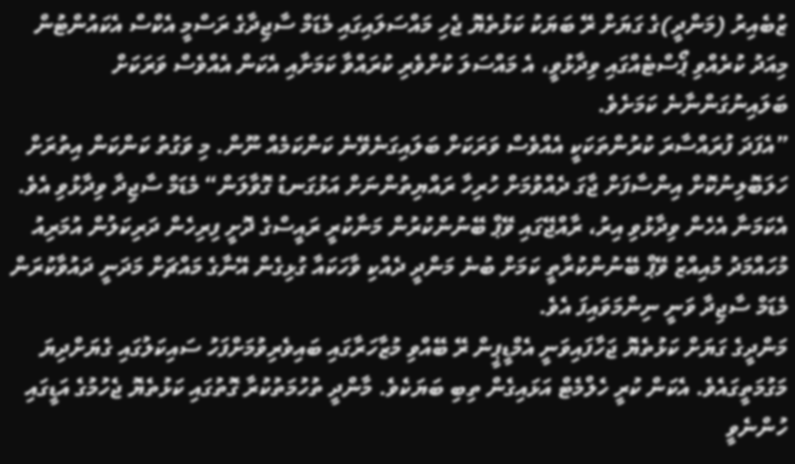ޒުބެއިރު (މަންދީ)ގެ ގަޔަށް ރޭ ބަޔަކު ކަޅުތެޔޮ ޖެހި މައްސަލައިގައި މެޑަމް ސާޖިދާގެ ރަސްމީ އެކްސް އެކައުންޓުން މިއަދު ކުރެއްވި ޕޯސްޓެއްގައި ވިދާޅުވީ، އެ މައްސަލަ ކުށްވެރި ކުރައްވާ ކަމަށާއި އެކަން އެއްވެސް ވަރަކަށް ބަލައިނުގަންނާނެ ކަމަށެވެ.
”އެފަދަ ފުރައްސާރަ ކުރުންތަކަކީ އެއްވެސް ވަރަކަށް ބަލައިގަނެވޭނެ ކަންކަމެއް ނޫން. މި ވަގުތު ކަންކަން އިތުރަށް ހަލަބޮލިނުކޮށް އިންސާފަށް ޖާގަ ދެއްވުމަށް ހުރިހާ ރައްޔިތުންނަށް އަޅުގަނޑު ގޮވާލަން“ މެޑަމް ސާޖިދާ ވިދާޅުވި އެވެ.
އެކަމަނާ އެހެން ވިދާޅުވި އިރު، ރާއްޖޭގައި ވޭޕް ބޭނުންކުރުން މަނާކުރީ ރައީސްގެ ދޮށީ ފިރިހެން ދަރިކަލުން އުމަރިއު މުހައްމަދު މުއިއްޒު ވޭޕް ބޭނުންކުރާތީ ކަމަށް ބުނެ މަންދީ ދެއްކި ވާހަކައާ ގުޅިގެން އޭނާގެ މައްޗަށް މަދަނީ ދައުވާކުރަން މެޑަމް ސާޖިދާ ވަނީ ނިންމަވައިފަ އެވެ.
މަންދީގެ ގަޔަށް ކަޅުތެޔޮ ޖަހާފައިވަނީ އެމްޑީޕީން ރޭ ބޭއްވި މުޒާހަރާގައި ބައިވެރިވުމަށްފަހު ސައިކަލުގައި ގެޔަށްދިޔަ މަގުމަތީގައެވެ. އެކަން ކުރީ ހެލްމެޓް އަޅައިގެން ތިބި ބަޔަކެވެ. މާންދީ ތުހުމަތުކުރާ ގޮތުގައި ކަޅުތެޔޮ ޖެހުމުގެ އަޑީގައި ހުންނެވީ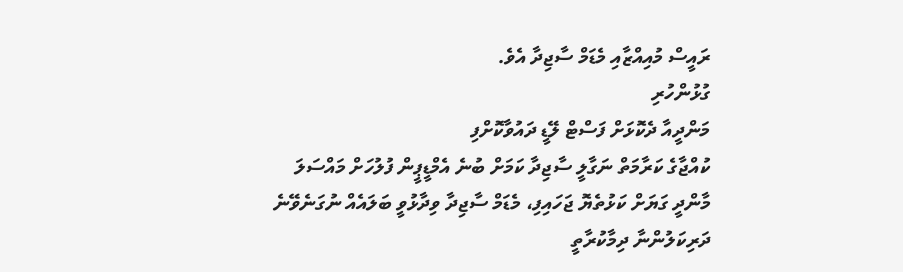ރައީސް މުއިއްޒާއި މެޑަމް ސާޖިދާ އެވެ.
ގުޅުންހުރި
މަންދީއާ ދެކޮޅަށް ފަސްޓް ލޭޑީ ދައުވާކޮށްފި
ކުއްޖާގެ ކަރާމަތް ނަގާލީ ސާޖިދާ ކަމަށް ބުނެ އެމްޑީޕީން ފުލުހަށް މައްސަލަ
މާންދީ ގަޔަށް ކަޅުތެޔޮ ޖަހައިފި، މެޑަމް ސާޖިދާ ވިދާޅުވީ ބަލައެއް ނުގަނެވޭނެ
ދަރިކަލުންނާ ދިމާކުރާތީ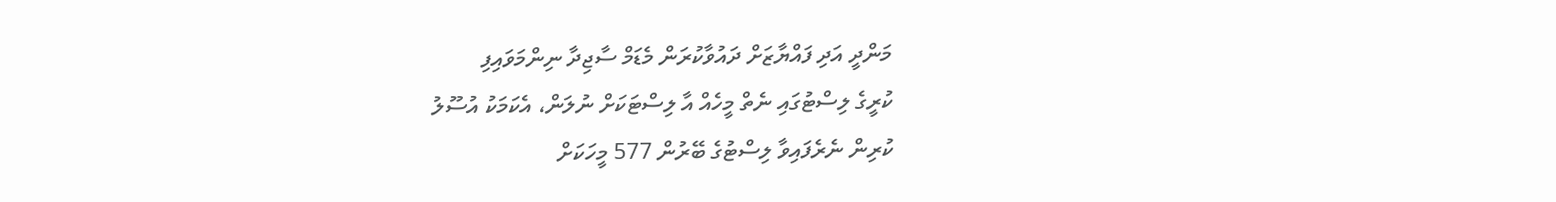މަންދީ އަދި ފައްޔާޒަށް ދައުވާކުރަން މެޑަމް ސާޖިދާ ނިންމަވައިފި
ކުރީގެ ލިސްޓުގައި ނެތް މީހެއް އާ ލިސްޓަކަށް ނުލަން، އެކަމަކު އުސޫލު
ކުރިން ނެރެފައިވާ ލިސްޓުގެ ބޭރުން 577 މީހަކަށް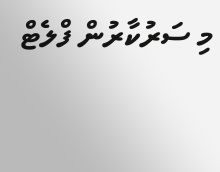މި ސަރުކާރުން ފްލެޓް